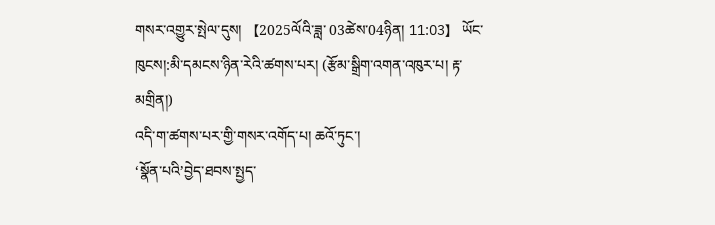གསར་འགྱུར་སྤེལ་དུས། 【2025ལོའི་ཟླ་ 03ཚེས་04ཉིན། 11:03】 ཡོང་ཁུངས།:མི་དམངས་ཉིན་རེའི་ཚགས་པར། (རྩོམ་སྒྲིག་འགན་འཁུར་པ། རྟ་མགྲིན།)
འདི་ག་ཚགས་པར་གྱི་གསར་འགོད་པ། ཆའོ་ཏུང་།
‘སྣོན་པའི’བྱེད་ཐབས་སྤྱད་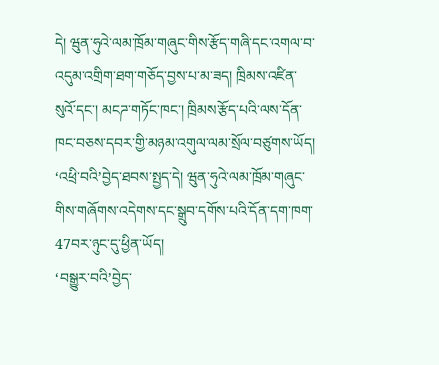དེ། ཝུན་ཧུའེ་ལམ་ཁྲོམ་གཞུང་གིས་རྩོད་གཞི་དང་འགལ་བ་འདུམ་འགྲིག་ཐག་གཅོད་བྱས་པ་མ་ཟད། ཁྲིམས་འཛིན་སུའོ་དང་། མངཌ་གཏོང་ཁང་། ཁྲིམས་རྩོད་པའི་ལས་དོན་ཁང་བཅས་དབར་གྱི་མཉམ་འགུལ་ལམ་སྲོལ་བཙུགས་ཡོད།
‘འཕྲི་བའི’བྱེད་ཐབས་སྤྱད་དེ། ཝུན་ཧུའེ་ལམ་ཁྲོམ་གཞུང་གིས་གཞོགས་འདེགས་དང་སྒྲུབ་དགོས་པའི་དོན་དག་ཁག་47བར་ཉུང་དུ་ཕྱིན་ཡོད།
‘བསྒྱུར་བའི’བྱེད་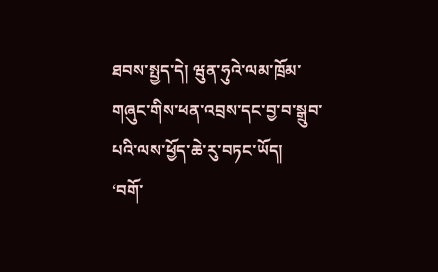ཐབས་སྤྱད་དེ། ཝུན་ཧུའེ་ལམ་ཁྲོམ་གཞུང་གིས་ཕན་འབྲས་དང་བྱ་བ་སྒྲུབ་པའི་ལས་ཕྱོད་ཆེ་རུ་བཏང་ཡོད།
‘བགོ་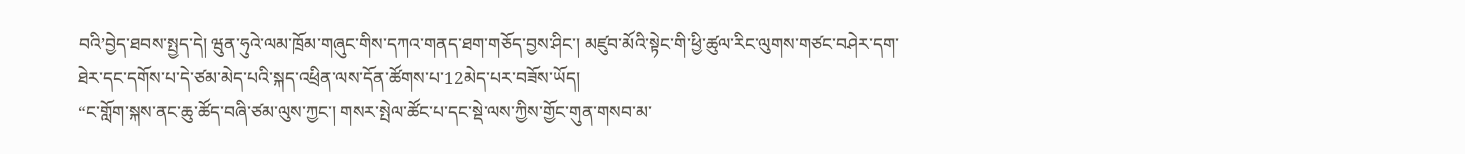བའི’བྱེད་ཐབས་སྤྱད་དེ། ཝུན་ཧུའེ་ལམ་ཁྲོམ་གཞུང་གིས་དཀའ་གནད་ཐག་གཅོད་བྱས་ཤིང་། མཛུབ་མོའི་སྟེང་གི་ཕྱི་ཚུལ་རིང་ལུགས་གཙང་བཤེར་དག་ཐེར་དང་དགོས་པ་དེ་ཙམ་མེད་པའི་སྐད་འཕྲིན་ལས་དོན་ཚོགས་པ་12མེད་པར་བཟོས་ཡོད།
“ང་གློག་སྐས་ནང་ཆུ་ཚོད་བཞི་ཙམ་ལུས་ཀྱང་། གསར་སྤེལ་ཚོང་པ་དང་སྡེ་ལས་ཀྱིས་གྱོང་གུན་གསབ་མ་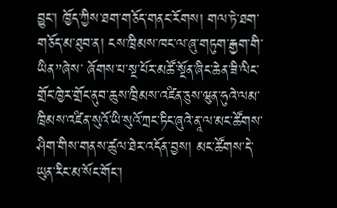བྱུང་། ཁྱོད་ཀྱིས་ཐག་གཅོད་གནང་རོགས། གལ་ཏེ་ཐག་གཅོད་མ་ཐུབ་ན། ངས་ཁྲིམས་ཁང་ལ་ཞུ་གཏུག་རྒྱག་གི་ཡིན”ཞེས་ ཞོགས་པ་སྔ་པོར་མཚོ་སྔོན་ཞིང་ཆེན་ཟི་ལིང་གྲོང་ཁྱེར་གྲོང་ནུབ་ཆུས་ཁྲིམས་འཛིན་ཅུས་ཝུན་ཧུའེ་ལམ་ཁྲིམས་འཛིན་སུའོ་ཡི་སུའོ་ཀྲང་ཏིང་ཞུའེ་ནཱ་ལ་མང་ཚོགས་ཤིག་གིས་གནས་ཚུལ་ཐེར་འདོན་བྱས། མང་ཚོགས་དེ་ཡུན་རིང་མ་སོང་གོང་།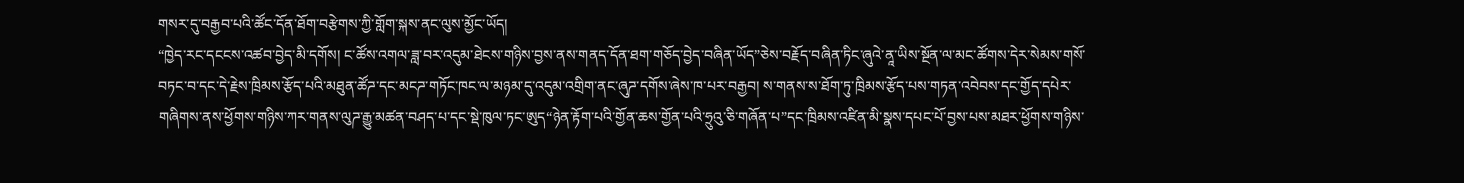གསར་དུ་བརྒྱབ་པའི་ཚོང་དོན་ཐོག་བརྩེགས་ཀྱི་གློག་སྐས་ནང་ལུས་མྱོང་ཡོད།
“ཁྱེད་རང་དངངས་འཚབ་བྱེད་མི་དགོས། ང་ཚོས་འགལ་ཟླ་བར་འདུམ་ཐེངས་གཉིས་བྱས་ནས་གནད་དོན་ཐག་གཅོད་བྱེད་བཞིན་ཡོད”ཅེས་བརྗོད་བཞིན་ཏིང་ཞུའེ་ནཱ་ཡིས་སྔོན་ལ་མང་ཚོགས་དེར་སེམས་གསོ་བཏང་བ་དང་དེ་རྗེས་ཁྲིམས་རྩོད་པའི་མཐུན་ཚོཌ་དང་མངཌ་གཏོང་ཁང་ལ་མཉམ་དུ་འདུམ་འགྲིག་ནང་ཞུཌ་དགོས་ཞེས་ཁ་པར་བརྒྱབ། ས་གནས་ས་ཐོག་ཏུ་ཁྲིམས་རྩོད་པས་གཏན་འབེབས་དང་གྱོད་དཔེར་གཞིགས་ནས་ཕྱོགས་གཉིས་ཀར་གནས་ལུཌ་རྒྱུ་མཚན་བཤད་པ་དང་སྡེ་ཁུལ་ཏང་ཨུད“ཉེན་རྟོག་པའི་གྱོན་ཆས་གྱོན་པའི་ཧྲུའུ་ཅི་གཞོན་པ”དང་ཁྲིམས་འཛིན་མི་སྣས་དཔང་པོ་བྱས་པས་མཐར་ཕྱོགས་གཉིས་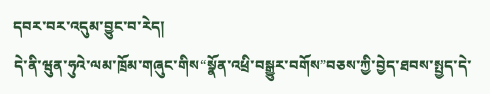དབར་བར་འདུམ་བྱུང་བ་རེད།
དེ་ནི་ཝུན་ཧུའེ་ལམ་ཁྲོམ་གཞུང་གིས“སྣོན་འཕྲི་བསྒྱུར་བགོས”བཅས་ཀྱི་བྱེད་ཐབས་སྤྱད་དེ་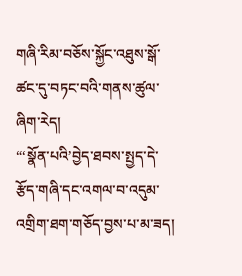གཞི་རིམ་བཅོས་སྐྱོང་འཐུས་སྒོ་ཚང་དུ་བཏང་བའི་གནས་ཚུལ་ཞིག་རེད།
“‘སྣོན་པའི’བྱེད་ཐབས་སྤྱད་དེ་རྩོད་གཞི་དང་འགལ་བ་འདུམ་འགྲིག་ཐག་གཅོད་བྱས་པ་མ་ཟད།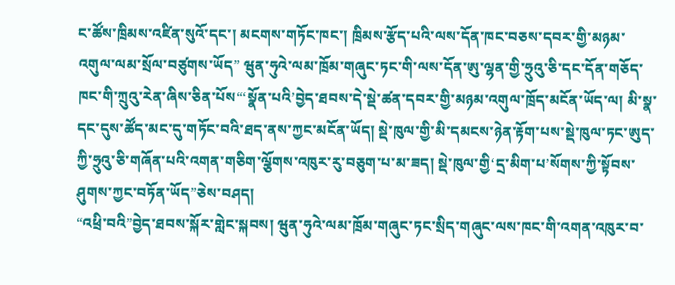ང་ཚོས་ཁྲིམས་འཛིན་སུའོ་དང་། མངགས་གཏོང་ཁང་། ཁྲིམས་རྩོད་པའི་ལས་དོན་ཁང་བཅས་དབར་གྱི་མཉམ་འགུལ་ལམ་སྲོལ་བཙུགས་ཡོད” ཝུན་ཧུའེ་ལམ་ཁྲོམ་གཞུང་ཏང་གི་ལས་དོན་ཨུ་ལྷན་གྱི་ཧྲུའུ་ཅི་དང་དོན་གཅོད་ཁང་གི་ཀྲུའུ་རེན་ཞིས་ཅིན་པོས“‘སྣོན་པའི’བྱེད་ཐབས་དེ་སྡེ་ཚན་དབར་གྱི་མཉམ་འགུལ་ཁྲོད་མངོན་ཡོད་ལ། མི་སྣ་དང་དུས་ཚོད་མང་དུ་གཏོང་བའི་ཐད་ནས་ཀྱང་མངོན་ཡོད། སྡེ་ཁུལ་གྱི་མི་དམངས་ཉེན་རྟོག་པས་སྡེ་ཁུལ་ཏང་ཨུད་ཀྱི་ཧྲུའུ་ཅི་གཞོན་པའི་འགན་གཅིག་ལྕོགས་འཁུར་རུ་བཅུག་པ་མ་ཟད། སྡེ་ཁུལ་གྱི‘དྲ་མིག་པ’སོགས་ཀྱི་སྟོབས་ཤུགས་ཀྱང་བཏོན་ཡོད”ཅེས་བཤད།
“འཕྲི་བའི”བྱེད་ཐབས་སྐོར་གླེང་སྐབས། ཝུན་ཧུའེ་ལམ་ཁྲོམ་གཞུང་ཏང་སྲིད་གཞུང་ལས་ཁང་གི་འགན་འཁུར་བ་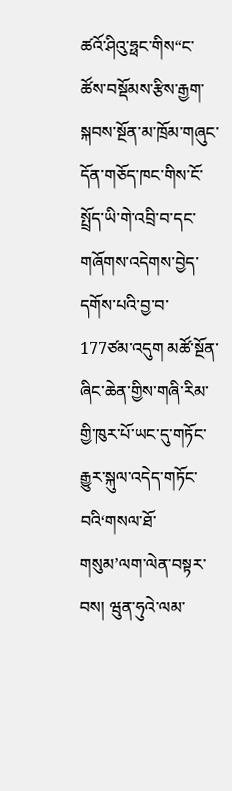ཚའོ་ཤིའུ་ཧྥང་གིས“ང་ཚོས་བསྡོམས་རྩིས་རྒྱག་སྐབས་སྔོན་མ་ཁྲོམ་གཞུང་དོན་གཅོད་ཁང་གིས་ངོ་སྤྲོད་ཡི་གེ་འབྲི་བ་དང་གཞོགས་འདེགས་བྱེད་དགོས་པའི་བྱ་བ་177ཙམ་འདུག མཚོ་སྔོན་ཞིང་ཆེན་གྱིས་གཞི་རིམ་གྱི་ཁུར་པོ་ཡང་དུ་གཏོང་རྒྱུར་སྐུལ་འདེད་གཏོང་བའི‘གསལ་ཐོ་གསུམ’ལག་ལེན་བསྟར་བས། ཝུན་ཧུའེ་ལམ་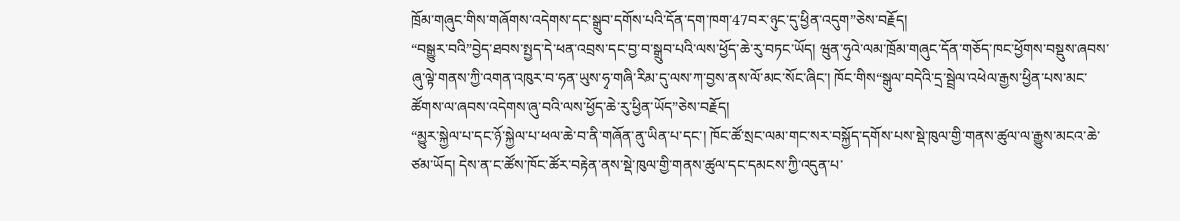ཁྲོམ་གཞུང་གིས་གཞོགས་འདེགས་དང་སྒྲུབ་དགོས་པའི་དོན་དག་ཁག་47བར་ཉུང་དུ་ཕྱིན་འདུག”ཅེས་བརྗོད།
“བསྒྱུར་བའི”བྱེད་ཐབས་སྤྱད་དེ་ཕན་འབྲས་དང་བྱ་བ་སྒྲུབ་པའི་ལས་ཕྱོད་ཆེ་རུ་བཏང་ཡོད། ཝུན་ཧུའེ་ལམ་ཁྲོམ་གཞུང་དོན་གཅོད་ཁང་ཕྱོགས་བསྡུས་ཞབས་ཞུ་ལྟེ་གནས་ཀྱི་འགན་འཁུར་བ་ཧན་ཡུས་ཧྭ་གཞི་རིམ་དུ་ལས་ཀ་བྱས་ནས་ལོ་མང་སོང་ཞིང་། ཁོང་གིས“སྒུལ་བདེའི་དྲ་སྦྲེལ་འཕེལ་རྒྱས་ཕྱིན་པས་མང་ཚོགས་ལ་ཞབས་འདེགས་ཞུ་བའི་ལས་ཕྱོད་ཆེ་རུ་ཕྱིན་ཡོད”ཅེས་བརྗོད།
“མྱུར་སྐྱེལ་པ་དང་ཉོ་སྐྱེལ་པ་ཕལ་ཆེ་བ་ནི་གཞོན་ནུ་ཡིན་པ་དང་། ཁོང་ཚོ་སྲང་ལམ་གང་སར་བསྐྱོད་དགོས་པས་སྡེ་ཁུལ་གྱི་གནས་ཚུལ་ལ་རྒྱུས་མངའ་ཆེ་ཙམ་ཡོད། དེས་ན་ང་ཚོས་ཁོང་ཚོར་བརྟེན་ནས་སྡེ་ཁུལ་གྱི་གནས་ཚུལ་དང་དམངས་ཀྱི་འདུན་པ་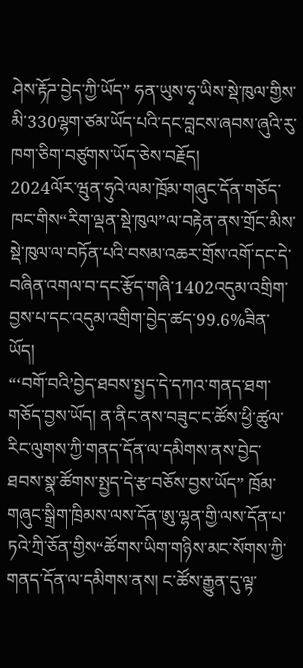ཤེས་རྟོཌ་བྱེད་ཀྱི་ཡོད” ཧན་ཡུས་ཧྭ་ཡིས་སྡེ་ཁུལ་གྱིས་མི་330ལྷག་ཙམ་ཡོད་པའི་དང་བླངས་ཞབས་ཞུའི་རུ་ཁག་ཅིག་བཙུགས་ཡོད་ཅེས་བརྗོད།
2024ལོར་ཝུན་ཧུའེ་ལམ་ཁྲོམ་གཞུང་དོན་གཅོད་ཁང་གིས“རིག་ལྡན་སྡེ་ཁུལ”ལ་བརྟེན་ནས་གྲོང་མིས་སྡེ་ཁུལ་ལ་བཏོན་པའི་བསམ་འཆར་གྲོས་འགོ་དང་དེ་བཞིན་འགལ་བ་དང་རྩོད་གཞི་1402འདུམ་འགྲིག་བྱས་པ་དང་འདུམ་འགྲིག་བྱེད་ཚད་99.6%ཟིན་ཡོད།
“‘བགོ་བའི’བྱེད་ཐབས་སྤྱད་དེ་དཀའ་གནད་ཐག་གཅོད་བྱས་ཡོད། ན་ནིང་ནས་བཟུང་ང་ཚོས་ཕྱི་ཚུལ་རིང་ལུགས་ཀྱི་གནད་དོན་ལ་དམིགས་ནས་བྱེད་ཐབས་སྣ་ཚོགས་སྤྱད་དེ་རྩ་བཅོས་བྱས་ཡོད” ཁྲོམ་གཞུང་སྒྲིག་ཁྲིམས་ལས་དོན་ཨུ་ལྷན་གྱི་ལས་དོན་པ་ཏའེ་ཀྲི་ཅོན་གྱིས“ཚོགས་ཡིག་གཉིས་མང་སོགས་ཀྱི་གནད་དོན་ལ་དམིགས་ནས། ང་ཚོས་རྒྱུན་དུ་ལྟ་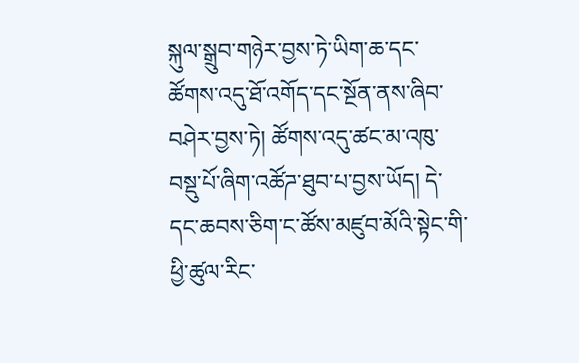སྐུལ་སྒྲུབ་གཉེར་བྱས་ཏེ་ཡིག་ཆ་དང་ཚོགས་འདུ་ཐོ་འགོད་དང་སྔོན་ནས་ཞིབ་བཤེར་བྱས་ཏེ། ཚོགས་འདུ་ཚང་མ་འཁུ་བསྡུ་པོ་ཞིག་འཚོཌ་ཐུབ་པ་བྱས་ཡོད། དེ་དང་ཆབས་ཅིག་ང་ཚོས་མཛུབ་མོའི་སྟེང་གི་ཕྱི་ཚུལ་རིང་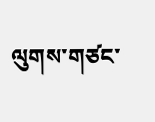ལུགས་གཙང་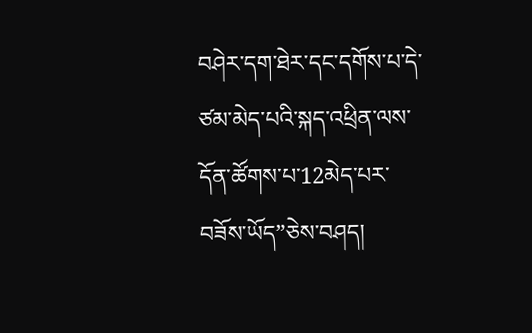བཤེར་དག་ཐེར་དང་དགོས་པ་དེ་ཙམ་མེད་པའི་སྐད་འཕྲིན་ལས་དོན་ཚོགས་པ་12མེད་པར་བཟོས་ཡོད”ཅེས་བཤད།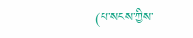(པ་སངས་ཀྱིས་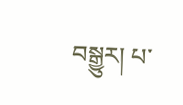བསྒྱུར། པ་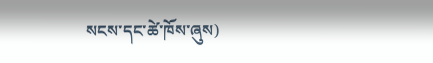སངས་དང་ཚེ་ཁོས་ཞུས)